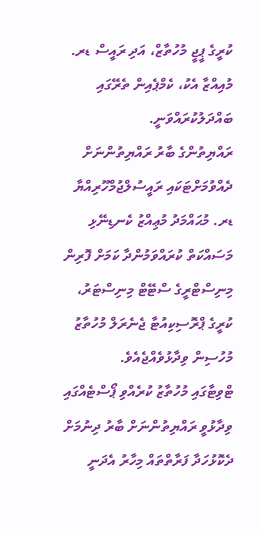ކުރީގެ ޕީޖީ މުހުތާޒް، އަދި ރައީސް ޑރ. މުއިއްޒާ އެކު، ކެމްޕެއިން ތެރޭގައި ބައްދަލުކުރައްވަނީ.
ރައްޔިތުންގެ ބާރު ރައްޔިތުންނަށް ދެއްވުމަށްޓަކައި ރައީސުލްޖުމްހޫރިއްޔާ ޑރ. މުޙައްމަދު މުޢިއްޒު ކެނޑިނޭޅި މަސައްކަތް ކުރައްވަމުންދާ ކަމަށް ފޮރިން މިނިސްޓްރީގެ ސްޓޭޓް މިނިސްޓަރު، ކުރީގެ ޕްރޮސިކިއުޓާ ޖެނެރަލް މުހުތާޒު މުހުސިން ވިދާޅުވެއްޖެއެވެ.
ޓްވިޓާގައި މުހުތާޒު ކުރެއްވި ޕޯސްޓެއްގައި ވިދާޅުވީ ރައްޔިތުންނަށް ބާރު ދިނުމަށް ދެކޮޅުހަދާ ފަރާތްތައް މިހާރު އެދަނީ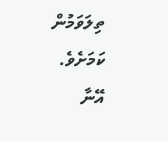ތިލަވަމުން ކަމަށެވެ.
އޭނާ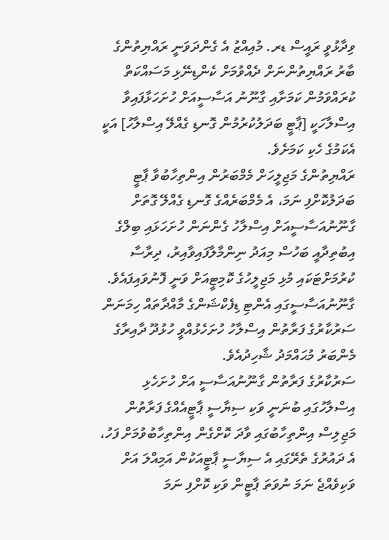ވިދާޅުވީ ރައީސް ޑރ. މުއިއްޒު އެ ގެންދަވަނީ ރައްޔިތުންގެ ބާރު ރައްޔިތުންނަށް ދެއްވުމަށް ކެންޑިނޭޅި މަސައްކަތް ކުރައްވަމުން ކަމަށާއި ގާނޫނު އަސާސީއަށް ހުށަހަޅާފައިވާ އިސްލާހަކީ [ޕާޓީ ބަދަލުކުރުމުން ގޮނޑި ގެއްލޭ އިސްލާހު] އަކީ އެކަމުގެ ހެކި ކަމަށެވެ.
ރައްޔިތުންގެ މަޖިލީހަށް މެމްބަރުން އިންތިހާބުވާ ޕާޓީ ބަދަލުކޮށްފި ނަމަ، އެ މެމްބަރެއްގެ ގޮނޑި ގެއްލޭ ގޮތަށް ގާނޫނުއަސާސީއަށް އިސްލާހު ގެންނަން ހުށަހަޅައި ބިލްގެ އިބުތިދާއީ ބަހުސް މިއަދު ނިންމާލާފައިވާއިރު، ދިރާސާ ކުރުމަށްޓަކައި މުޅި މަޖިލީހުގެ ކޮމިޓީއަށް ވަނީ ފޮނުވައިފައެވެ.
ގާނޫނުއަސާސީގައި އެންޓި ޑިފެކްޝަންގެ މާއްދާތައް ހިމަނަން ސަރުކާރުގެ ފަރާތުން އިސްލާހު ހުށަހެޅުއްވީ ހުޅުދޫ ދާއިރާގެ މެންބަރު މުޙައްމަދު ޝާހިދުއެވެ.
ސަރުކާރުގެ ފަރާތުން ގާނޫނުއަސާސީ އަށް ހުށަހެޅި އިސްލާހުގައި ބުނަނީ ވަކި ސިޔާސީ ޕާޓީއެއްގެ ފަރާތުން މަޖިލިސް އިންތިހާބުގައި ވާދަ ކޮށްގެން އިންތިހާބުވުމަށް ފަހު، އެ ދައުރުގެ ތެރޭގައި އެ ސިޔާސީ ޕާޓީއަކުން އަމިއްލަ އަށް ވަކިވެއްޖެ ނަމަ ނުވަތަ ޕާޓީން ވަކި ކޮށްފި ނަމަ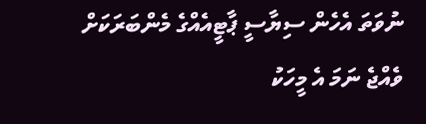ނުވަތަ އެހެން ސިޔާސީ ޕާޓީއެއްގެ މެންބަރަކަށް ވެއްޖެ ނަމަ އެ މީހަކު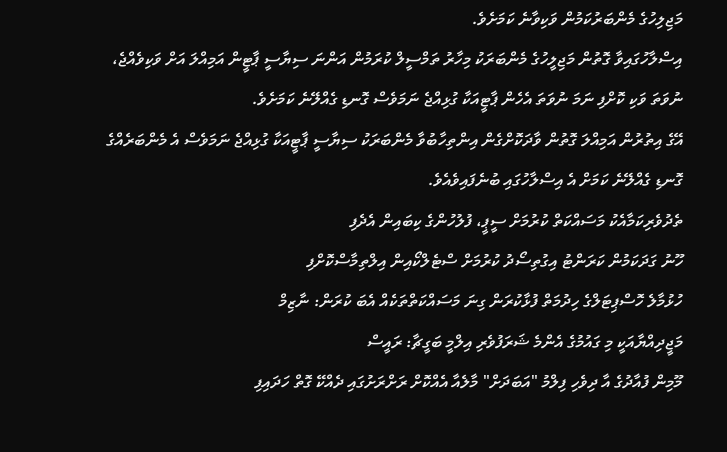މަޖިލިހުގެ މެންބަރުކަމުން ވަކިވާނެ ކަމަށެވެ.
އިސްލާހުގައިވާ ގޮތުން މަޖިލީހުގެ މެންބަރަކު މިހާރު ތަމްސީލް ކުރަމުން އަންނަ ސިޔާސީ ޕާޓީން އަމިއްލަ އަށް ވަކިވެއްޖެ، ނުވަތަ ވަކި ކޮށްފި ނަމަ ނުވަތަ އެހެން ޕާޓީއަކާ ގުޅިއްޖެ ނަމަވެސް ގޮނޑި ގެއްލޭނެ ކަމަށެވެ.
އޭގެ އިތުރުން އަމިއްލަ ގޮތުން ވާދަކޮށްގެން އިންތިހާބުވާ މެންބަރަކު ސިޔާސީ ޕާޓީއަކާ ގުޅިއްޖެ ނަމަވެސް އެ މެންބަރެއްގެ ގޮނޑި ގެއްލޭނެ ކަމަށް އެ އިސްލާހުގައި ބުނެފައިވެއެވެ.
ތެދުވެރިކަމާއެކު މަސައްކަތް ކުރުމަށް ސީޕީ، ފުލުހުންގެ ކިބައިން އެދެފި
ހޫނު ގަދަކަމުން ކަރަންޓު އިގުތިސޯދު ކުރުމަށް ސްޓެލްކޯއިން އިލްތިމާސްކޮށްފި
ހުޅުމާލެ ހޮސްޕިޓަލްގެ ހިދުމަތް ފުޅާކުރަން ގިނަ މަސައްކަތްތަކެއް އެބަ ކުރަން: ނާޒިމް
މަޖީދިއްޔާއަކީ މި ގައުމުގެ އެންމެ ޝަރަފުވެރި އިލްމީ ބަގީޗާ: ރައީސް
މޫމިން ފުއާދުގެ އާ ދިވެހި ފިލްމު "އަބަދަށް" މާލެއާ އެއްކޮށް ރަށްރަށުގައި ދެއްކޭ ގޮތް ހަދައިފި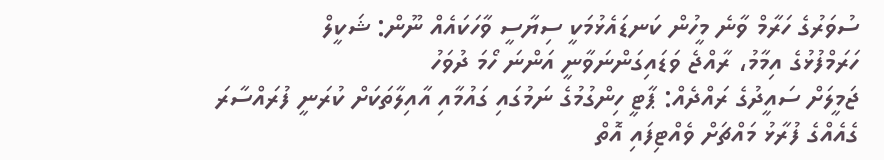ސުވަރުގެ ހަރާމް ވާނެ މީހުން ކަނޑައެޅުމަކީ ސިޔާސީ ވާހަކައެއް ނޫން: ޝަކީލް
ހަރަމްފުޅުގެ އިމާމު، ރާއްޖެ ވަޑައިގަންނަވާނީ އަންނަ ހޯމަ ދުވަހު
ޖަމީލަށް ސައީދުގެ ރައްދެއް: ޕާޓީ ހިންގުމުގެ ނަމުގައި ގައުމާއި އާއިލާތަކަށް ކުރަނީ ފުރައްސާރަ
ގެއެއްގެ ފުރާޅު މައްޗަށް ވެއްޓިފައި އޮތް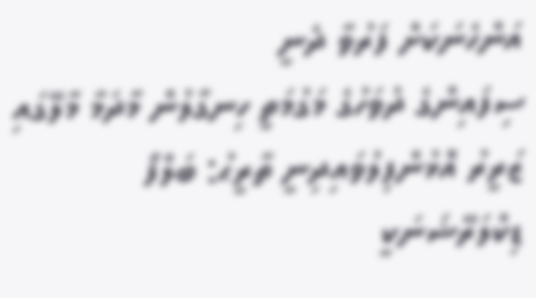އަންހެނަކަށް ފަރުވާ ދެނީ
ސިފައިންގެ ދުވަހުގެ މަގުމަތީ ހިނގާލުން މާދަމާ މާލޭގައި
ޒަރީރު އޮޅުންފިލުވައިދިނީ ތާރީޙު: ބަލްފޯ ޑިކްލަރޭޝަނަކީ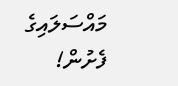މައްސަލައިގެ ފެށުން!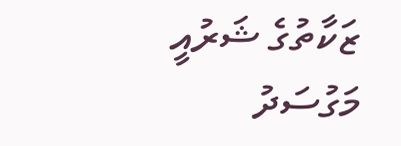ޒަކާތުގެ ޝަރުއީ މަގުސަދު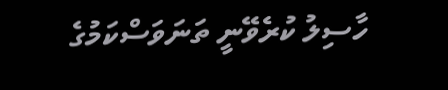ހާސިލު ކުރެވޭނީ ތަނަވަސްކަމުގެ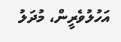އަހުލުވެރީން، މުދަލު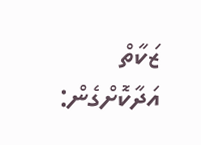ޒަކާތް އަދާކޮށްގެން: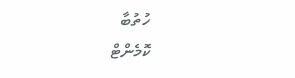ހުތުބާ
ކޮމެންޓް